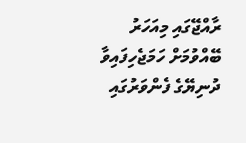ރާއްޖޭގައި މިއަހަރު ބޭއްވުމަށް ހަމަޖެހިފައިވާ ދުނިޔޭގެ ފެންވަރުގައި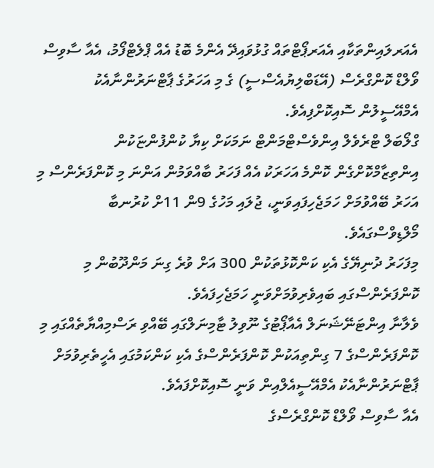އެއަރލައިންތަކާއި އެއަރޕޯޓްތައް ގުޅުވައިދޭ އެންމެ ބޮޑު އެއް ޕްލެޓްފޯމު، އެއާ ސާވިސް ވޯލްޑް ކޮންގްރެސް (އޭޑަބްލިޔުއެސްސީ) ގެ މި އަހަރުގެ ޕާޓްނަރުންނާއެކު އެމްއޭސީލުން ސޮއިކޮށްފިއެވެ.
ގްލޯބަލް ޓްރެވެލް އިންވެސްޓްމަންޓް ނަމަކަށް ކިޔާ ކުންފުންޏަކުން އިންތިޒާމްކޮށްގެން ކޮންމެ އަހަރަކު އެއް ފަހަރު ބާއްވަމުން އަންނަ މި ކޮންފަރެންސް މި އަހަރު ބޭއްވުމަށް ހަމަޖެހިފައިވަނީ، ޖުލައި މަހުގެ 9ން 11ށް ކުރުނބާ މޯލްޑިވްސްގައެވެ.
މިފަހަރު ދުނިޔޭގެ އެކި ކަންކޮޅުތަކުން 300 އަށް ވުރެ ގިނަ މަންދޫބުން މި ކޮންފަރެންސްގައި ބައިވެރިވުމަށްވަނީ ހަމަޖެހިފައެވެ.
ވެލާނާ އިންޓަނޭޝަނަލް އެއާޕޯޓުގެ ނޫވިލު ޓާމިނަލްގައި ބޭއްވި ރަސްމިއްޔާތެއްގައި މި ކޮންފަރެންސްގެ 7 ގިންތިއަކުން ކޮންފަރެންސްގެ އެކި ކަންކަމުގައި އެހީތެރިވުމަށް ޕާޓްނަރުންނާއެކު އެމްއޭސީއެލްއިން ވަނީ ސޮއިކޮށްފައެވެ.
އެއާ ސާވިސް ވޯލްޑް ކޮންގްރެސްގެ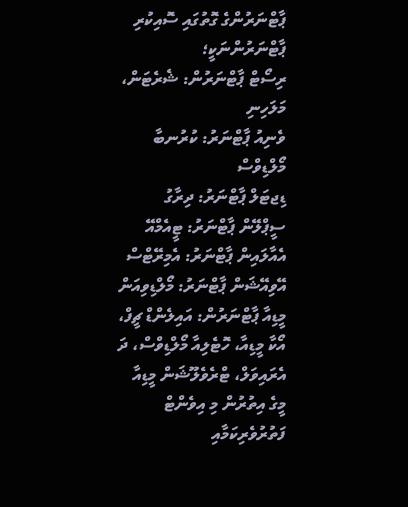ޕާޓްނަރުންގެ ގޮތުގައި ސޮއިކުރި ޕާޓްނަރުންނަކީ؛
ރިސޯޓް ޕާޓްނަރުން: ޝެރެޓަން، މަލަހިނި
ވެނިއު ޕާޓްނަރު: ކުރުނބާ މޯލްޑިވްސް
ޑިޖޓަލް ޕާޓްނަރު: ދިރާގު
ސީޕްލޭން ޕާޓްނަރު: ޓީއެމްއޭ
އެއާލައިން ޕާޓްނަރު: އެމިރޭޓްސް
އޭވިއޭޝަން ޕާޓްނަރު: މޯލްޑިވިއަން
މީޑިއާ ޕާޓްނަރުން: އައިލެންޑް ޗީފް، އޯކާ މީޑިއާ، ހޮޓެލިއާ މޯލްޑިވްސް، ދަ އެރައިވަލް، ޓްރެވެލޫޝަން މީޑިއާ
މީގެ އިތުރުން މި އިވެންޓް ފަތުރުވެރިކަމާއި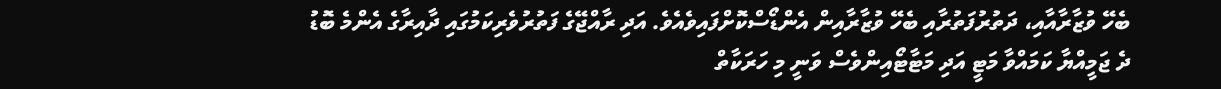ބެހޭ ވުޒާރާއާއި، ދަތުރުފަތުރާއި ބެހޭ ވުޒާރާއިން އެންޑޯސްކޮށްފައިވެއެވެ. އަދި ރާއްޖޭގެ ފަތުރުވެރިކަމުގައި ދާއިރާގެ އެންމެ ބޮޑު ދެ ޖަމީއްޔާ ކަމައްވާ މަޓީ އަދި މަޓާޓޯއިންވެސް ވަނީ މި ހަރަކާތް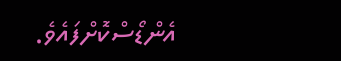އެންޑޯސްކޮށްފައެވެ.